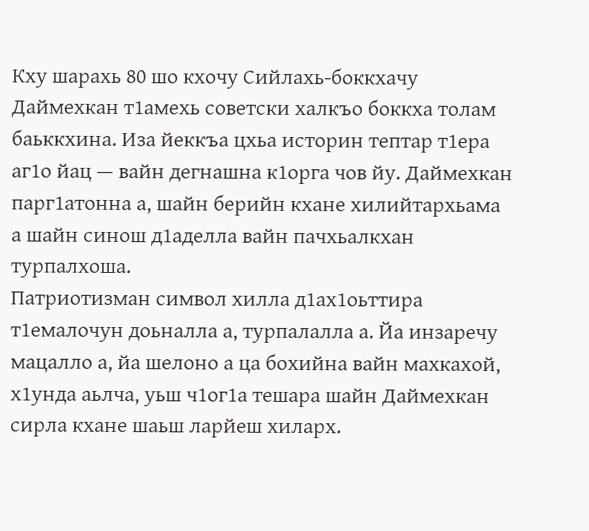Кху шарахь 80 шо кхочу Сийлахь-боккхачу Даймехкан т1амехь советски халкъо боккха толам баьккхина. Иза йеккъа цхьа историн тептар т1ера аг1о йац — вайн дегнашна к1орга чов йу. Даймехкан парг1атонна а, шайн берийн кхане хилийтархьама а шайн синош д1аделла вайн пачхьалкхан турпалхоша.
Патриотизман символ хилла д1ах1оьттира т1емалочун доьналла а, турпалалла а. Йа инзаречу мацалло а, йа шелоно а ца бохийна вайн махкахой, х1унда аьлча, уьш ч1ог1а тешара шайн Даймехкан сирла кхане шаьш ларйеш хиларх.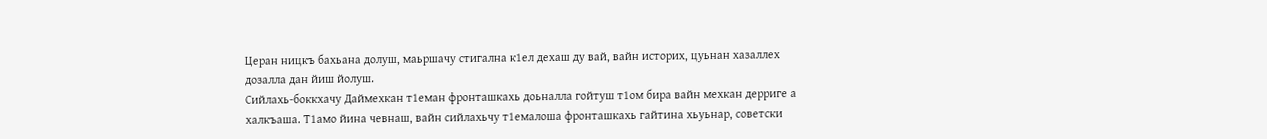Церан ницкъ бахьана долуш, маьршачу стигална к1ел дехаш ду вай, вайн историх, цуьнан хазаллех дозалла дан йиш йолуш.
Сийлахь-боккхачу Даймехкан т1еман фронташкахь доьналла гойтуш т1ом бира вайн мехкан дерриге а халкъаша. Т1амо йина чевнаш, вайн сийлахьчу т1емалоша фронташкахь гайтина хьуьнар, советски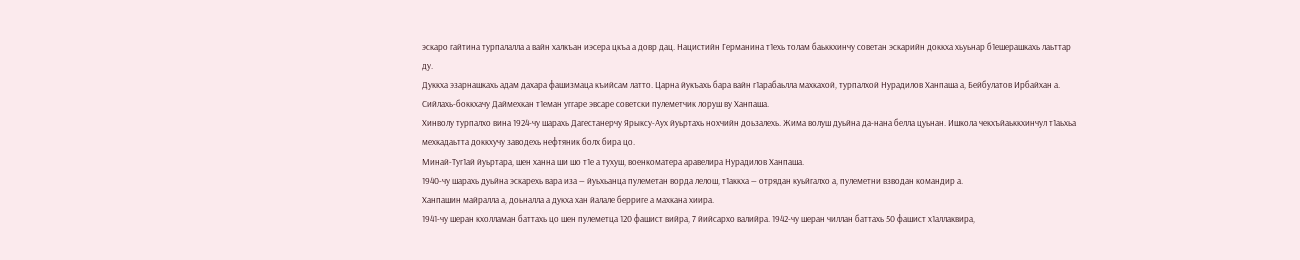эскаро гайтина турпалалла а вайн халкъан иэсера цкъа а довр дац. Нацистийн Германина т1ехь толам баьккхинчу советан эскарийн доккха хьуьнар б1ешерашкахь лаьттар ду.
Дуккха эзарнашкахь адам дахара фашизмаца къийсам латто. Царна йукъахь бара вайн г1арабаьлла махкахой, турпалхой Нурадилов Ханпаша а, Бейбулатов Ирбайхан а.
Сийлахь-боккхачу Даймехкан т1еман уггаре эвсаре советски пулеметчик лоруш ву Ханпаша.
Хинволу турпалхо вина 1924-чу шарахь Дагестанерчу Ярыксу-Аух йуьртахь нохчийн доьзалехь. Жима волуш дуьйна да-нана белла цуьнан. Ишкола чекхъйаьккхинчул т1аьхьа мехкадаьтта доккхучу заводехь нефтяник болх бира цо.
Минай-Туг1ай йуьртара, шен ханна ши шо т1е а тухуш, военкоматера аравелира Нурадилов Ханпаша.
1940-чу шарахь дуьйна эскарехь вара иза — йуьхьанца пулеметан ворда лелош, т1аккха — отрядан куьйгалхо а, пулеметни взводан командир а.
Ханпашин майралла а, доьналла а дукха хан йалале берриге а махкана хиира.
1941-чу шеран кхолламан баттахь цо шен пулеметца 120 фашист вийра, 7 йийсархо валийра. 1942-чу шеран чиллан баттахь 50 фашист х1аллаквира,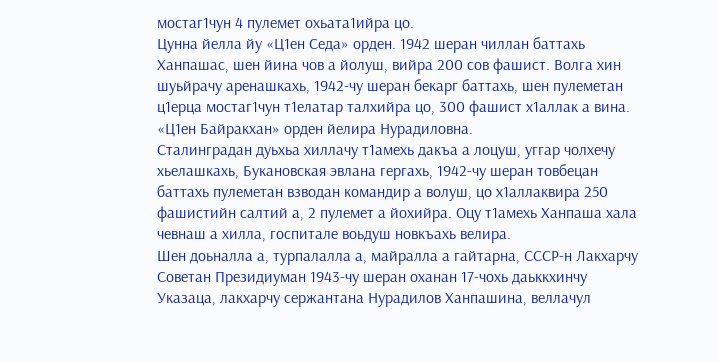мостаг1чун 4 пулемет охьата1ийра цо.
Цунна йелла йу «Ц1ен Седа» орден. 1942 шеран чиллан баттахь Ханпашас, шен йина чов а йолуш, вийра 200 сов фашист. Волга хин шуьйрачу аренашкахь, 1942-чу шеран бекарг баттахь, шен пулеметан ц1ерца мостаг1чун т1елатар талхийра цо, 300 фашист х1аллак а вина.
«Ц1ен Байракхан» орден йелира Нурадиловна.
Сталинградан дуьхьа хиллачу т1амехь дакъа а лоцуш, уггар чолхечу хьелашкахь, Букановская эвлана гергахь, 1942-чу шеран товбецан баттахь пулеметан взводан командир а волуш, цо х1аллаквира 250 фашистийн салтий а, 2 пулемет а йохийра. Оцу т1амехь Ханпаша хала чевнаш а хилла, госпитале воьдуш новкъахь велира.
Шен доьналла а, турпалалла а, майралла а гайтарна, СССР-н Лакхарчу Советан Президиуман 1943-чу шеран оханан 17-чохь даьккхинчу Указаца, лакхарчу сержантана Нурадилов Ханпашина, веллачул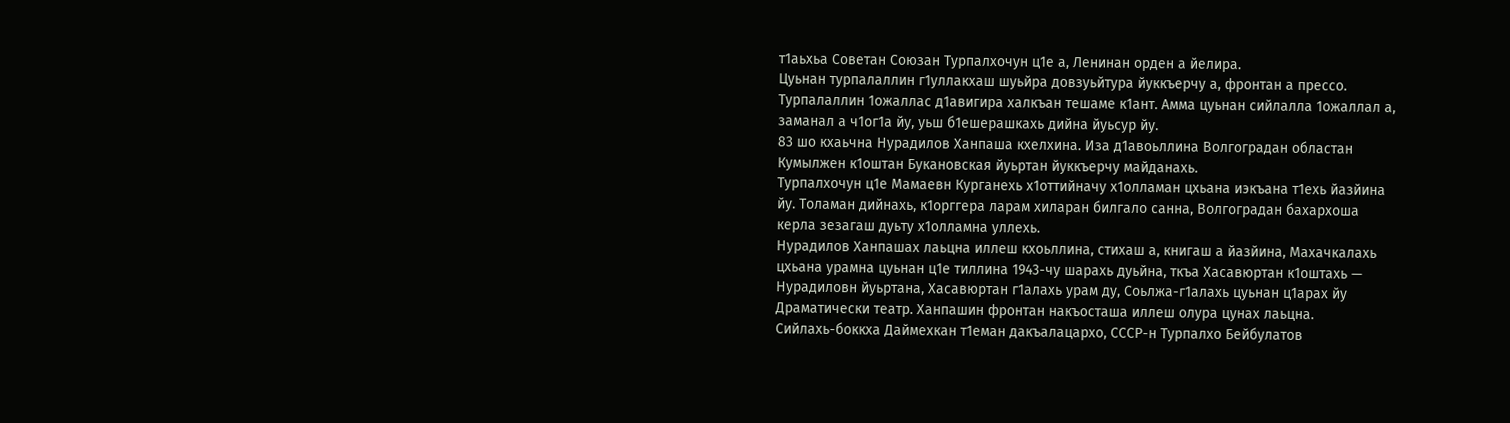т1аьхьа Советан Союзан Турпалхочун ц1е а, Ленинан орден а йелира.
Цуьнан турпалаллин г1уллакхаш шуьйра довзуьйтура йуккъерчу а, фронтан а прессо.
Турпалаллин 1ожаллас д1авигира халкъан тешаме к1ант. Амма цуьнан сийлалла 1ожаллал а, заманал а ч1ог1а йу, уьш б1ешерашкахь дийна йуьсур йу.
83 шо кхаьчна Нурадилов Ханпаша кхелхина. Иза д1авоьллина Волгоградан областан Кумылжен к1оштан Букановская йуьртан йуккъерчу майданахь.
Турпалхочун ц1е Мамаевн Курганехь х1оттийначу х1олламан цхьана иэкъана т1ехь йазйина йу. Толаман дийнахь, к1орггера ларам хиларан билгало санна, Волгоградан бахархоша керла зезагаш дуьту х1олламна уллехь.
Нурадилов Ханпашах лаьцна иллеш кхоьллина, стихаш а, книгаш а йазйина, Махачкалахь цхьана урамна цуьнан ц1е тиллина 1943-чу шарахь дуьйна, ткъа Хасавюртан к1оштахь — Нурадиловн йуьртана, Хасавюртан г1алахь урам ду, Соьлжа-г1алахь цуьнан ц1арах йу Драматически театр. Ханпашин фронтан накъосташа иллеш олура цунах лаьцна.
Сийлахь-боккха Даймехкан т1еман дакъалацархо, СССР-н Турпалхо Бейбулатов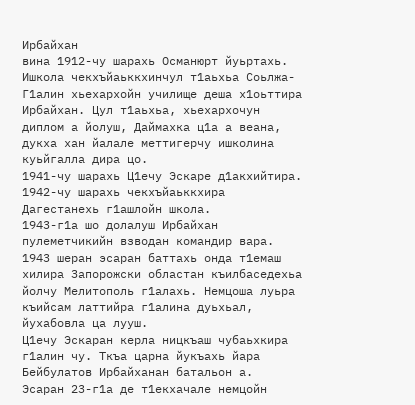Ирбайхан
вина 1912-чу шарахь Османюрт йуьртахь. Ишкола чекхъйаьккхинчул т1аьхьа Соьлжа-Г1алин хьехархойн училище деша х1оьттира Ирбайхан. Цул т1аьхьа, хьехархочун диплом а йолуш, Даймахка ц1а а веана, дукха хан йалале меттигерчу ишколина куьйгалла дира цо.
1941-чу шарахь Ц1ечу Эскаре д1акхийтира.
1942-чу шарахь чекхъйаьккхира Дагестанехь г1ашлойн школа.
1943-г1а шо долалуш Ирбайхан пулеметчикийн взводан командир вара.
1943 шеран эсаран баттахь онда т1емаш хилира Запорожски областан къилбаседехьа йолчу Мелитополь г1алахь. Немцоша луьра къийсам латтийра г1алина дуьхьал, йухабовла ца лууш.
Ц1ечу Эскаран керла ницкъаш чубаьхкира г1алин чу. Ткъа царна йукъахь йара Бейбулатов Ирбайханан батальон а.
Эсаран 23-г1а де т1екхачале немцойн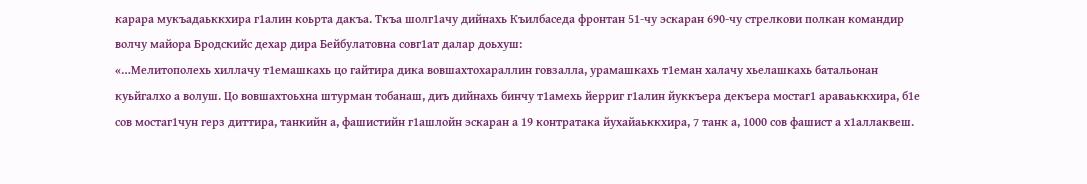карара мукъадаьккхира г1алин коьрта дакъа. Ткъа шолг1ачу дийнахь Къилбаседа фронтан 51-чу эскаран 690-чу стрелкови полкан командир волчу майора Бродскийс дехар дира Бейбулатовна совг1ат далар доьхуш:
«…Мелитополехь хиллачу т1емашкахь цо гайтира дика вовшахтохараллин говзалла, урамашкахь т1еман халачу хьелашкахь батальонан куьйгалхо а волуш. Цо вовшахтоьхна штурман тобанаш, диъ дийнахь бинчу т1амехь йерриг г1алин йуккъера декъера мостаг1 араваьккхира, б1е сов мостаг1чун герз диттира, танкийн а, фашистийн г1ашлойн эскаран а 19 контратака йухайаьккхира, 7 танк а, 1000 сов фашист а х1аллаквеш.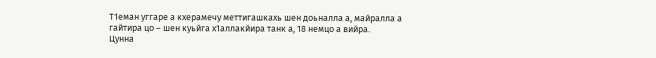Т1еман уггаре а кхерамечу меттигашкахь шен доьналла а, майралла а гайтира цо – шен куьйга х1аллакйира танк а, 18 немцо а вийра.
Цунна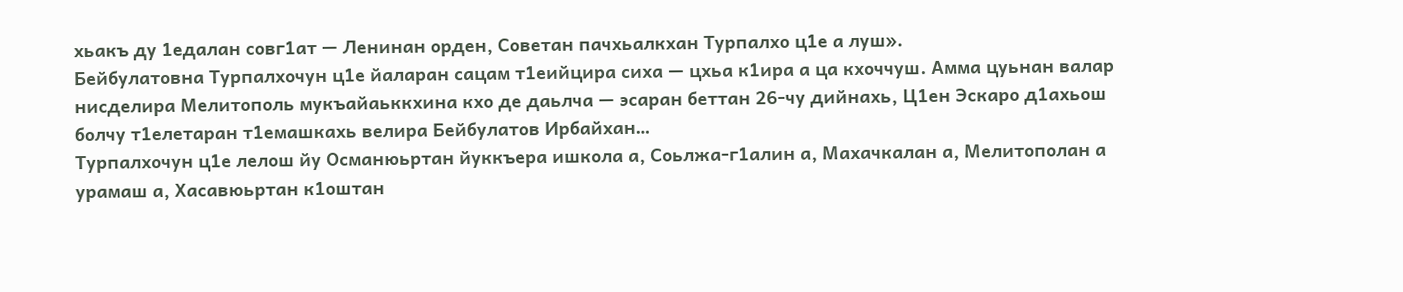хьакъ ду 1едалан совг1ат — Ленинан орден, Советан пачхьалкхан Турпалхо ц1е а луш».
Бейбулатовна Турпалхочун ц1е йаларан сацам т1еийцира сиха — цхьа к1ира а ца кхоччуш. Амма цуьнан валар нисделира Мелитополь мукъайаьккхина кхо де даьлча — эсаран беттан 26-чу дийнахь, Ц1ен Эскаро д1ахьош болчу т1елетаран т1емашкахь велира Бейбулатов Ирбайхан…
Турпалхочун ц1е лелош йу Османюьртан йуккъера ишкола а, Соьлжа-г1алин а, Махачкалан а, Мелитополан а урамаш а, Хасавюьртан к1оштан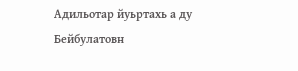Адильотар йуьртахь а ду Бейбулатовн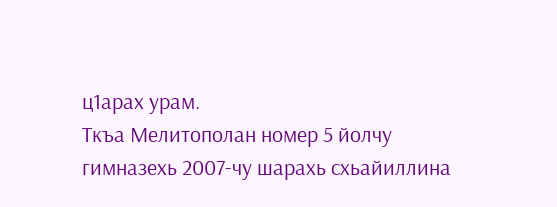ц1арах урам.
Ткъа Мелитополан номер 5 йолчу гимназехь 2007-чу шарахь схьайиллина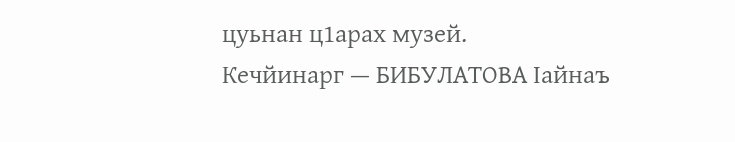цуьнан ц1арах музей.
Кечйинарг — БИБУЛАТОВА Iайнаъ